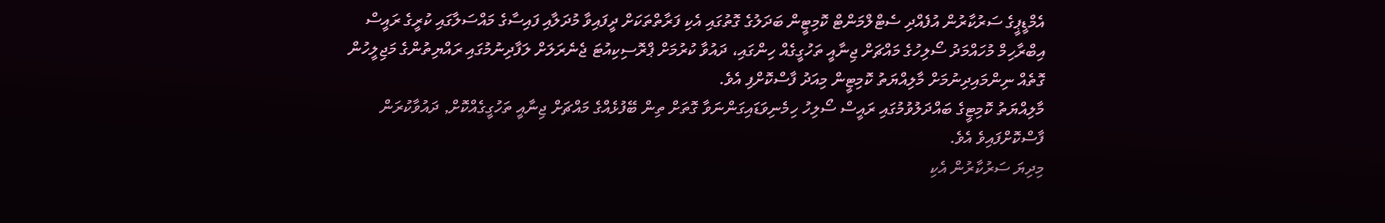އެމްޑީޕީގެ ސަރުކާރުން އުފެއްދި ސެޓްލްމަންޓް ކޮމިޓީން ބަދަލުގެ ގޮތުގައި އެކި ފަރާތްތަކަށް ދީފައިވާ މުދަލާއި ފައިސާގެ މައްސަލާގައި ކުރީގެ ރައީސް އިބްރާހިމް މުހައްމަދު ސޯލިހުގެ މައްޗަށް ޖިނާއީ ތަހުގީގެއް ހިންގައި، ދައުވާ ކުރުމަށް ޕްރޮސިކިއުޓަ ޖެނެރަލަށް ލަފާދިނުމުގައި ރައްޔިތުންގެ މަޖިލީހުން ގޮތެއް ނިންމައިދިނުމަށް މާލިއްޔަތު ކޮމިޓީން މިއަދު ފާސްކޮށްފި އެވެ.
މާލިއްޔަތު ކޮމިޓީގެ ބައްދަލުވުމުގައި ރައީސް ސޯލިހު ހިމެނިވަޑައިގަންނަވާ ގޮތަށް ތިން ބޭފުޅެއްގެ މައްޗަށް ޖިނާއީ ތަހުގީގެއްކޮށް, ދައުވާކުރަން ފާސްކޮށްފައިވެ އެވެ.
މިދިޔަ ސަރުކާރުން އެކި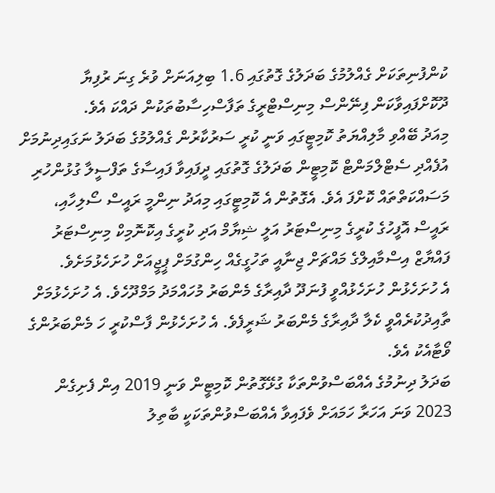ކުންފުނިތަކަށް ގެއްލުމުގެ ބަދަލުގެ ގޮތުގައި 1.6 ބިލިއަނަށް ވުރެ ގިނަ ރުފިޔާ ދޫކޮށްފައިވާކަން ފިނޭންސް މިނިސްޓްރީގެ ތަފާސްހިސާބުތަކުން ދައްކަ އެވެ.
މިއަދު ބޭއްވި މާލިއްޔަތު ކޮމިޓީގައި ވަނީ ކުރީ ސަރުކާރުން ގެއްލުމުގެ ބަދަލު ނަގައިދިނުމަށް އުފެއްދި ސެޓްލްމަންޓް ކޮމިޓީން ބަދަލުގެ ގޮތުގައި ދީފައިވާ ފައިސާގެ ތަފްސީލާ ގުޅުންހުރި މަސައްކަތްތައް ކޮށްފަ އެވެ. އެގޮތުން އެ ކޮމިޓީގައި މިއަދު ނިންމީ ރައީސް ސޯލިހާއި، ރައީސް އޮފީހުގެ ކުރީގެ މިނިސްޓަރު އަލީ ޝިޔާމް އަދި ކުރީގެ އިކޮނޮމިކް މިނިސްޓަރު ފައްޔާޒް އިސްމާއިލްގެ މައްޗަށް ޖިނާއީ ތަހުގީގެއް ހިންގުމަށް ޕީޖީއަށް ހުށަހެޅުމަށެވެ.
އެ ހުށަހެޅުން ހުށަހެޅުއްވީ ފުނަދޫ ދާއިރާގެ މެންބަރު މުހައްމަދު މަމްދޫހެވެ. އެ ހުށަހެޅުމަށް ތާއިދުކުރެއްވީ ކެލާ ދާއިރާގެ މެންބަރު ޝަރީފެވެ. އެ ހުށަހެޅުން ފާސްކުރީ ހަ މެންބަރުންގެ ވޯޓާއެކު އެވެ.
ބަދަލު ދިނުމުގެ އެއްބަސްވުންތަކާ ގުޅޭގޮތުން ކޮމިޓީން ވަނީ 2019 އިން ފެށިގެން 2023 ވަނަ އަހަރާ ހަމައަށް ވެފައިވާ އެއްބަސްވުންތަކަކީ ބާތިލު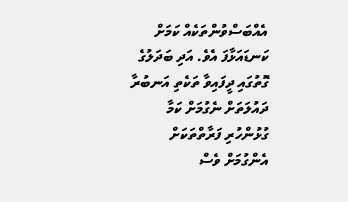އެއްބަސްވުންތަކެއް ކަމަށް ކަނޑައަޅާފަ އެވެ. އަދި ބަދަލުގެ ގޮތުގައި ދީފައިވާ ތަކެތި އަނބުރާ ދައުލަތަށް ނެގުމަށް ކަމާ ގުޅުންހުރި ފަރާތްތަކަށް އެންގުމަށް ވެސް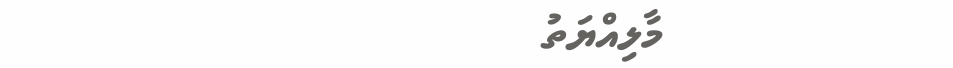މާލިއްޔަތު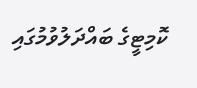ކޮމިޓީގެ ބައްދަލުވުމުގައި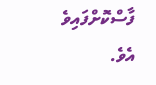ފާސްކޮށްފައިވެ އެވެ.